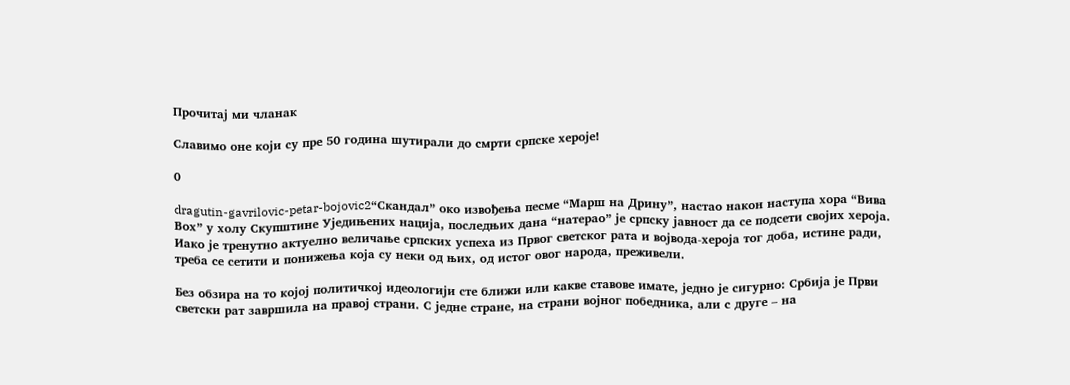Прочитај ми чланак

Славимо оне који су пре 50 година шутирали до смрти српске хероје!

0

dragutin-gavrilovic-petar-bojovic2“Скандал” око извођења песме “Марш на Дрину”, настао након наступа хора “Вива Воx” у холу Скупштине Уједињених нација, последњих дана “натерао” је српску јавност да се подсети својих хероја. Иако је тренутно актуелно величање српских успеха из Првог светског рата и војвода-хероја тог доба, истине ради, треба се сетити и понижења која су неки од њих, од истог овог народа, преживели.

Без обзира на то којој политичкој идеологији сте ближи или какве ставове имате, једно је сигурно: Србија је Први светски рат завршила на правој страни. С једне стране, на страни војног победника, али с друге – на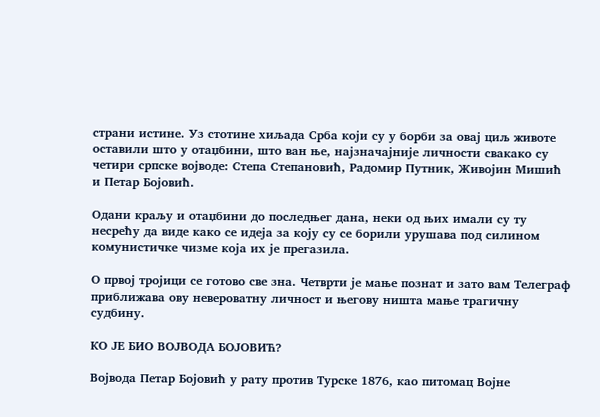страни истине. Уз стотине хиљада Срба који су у борби за овај циљ животе оставили што у отаџбини, што ван ње, најзначајније личности свакако су четири српске војводе: Степа Степановић, Радомир Путник, Живојин Мишић и Петар Бојовић.

Одани краљу и отаџбини до последњег дана, неки од њих имали су ту несрећу да виде како се идеја за коју су се борили урушава под силином комунистичке чизме која их је прегазила.

О првој тројици се готово све зна. Четврти је мање познат и зато вам Телеграф приближава ову невероватну личност и његову ништа мање трагичну судбину.

КО ЈЕ БИО ВОЈВОДА БОЈОВИЋ?

Војвода Петар Бојовић у рату против Турске 1876, као питомац Војне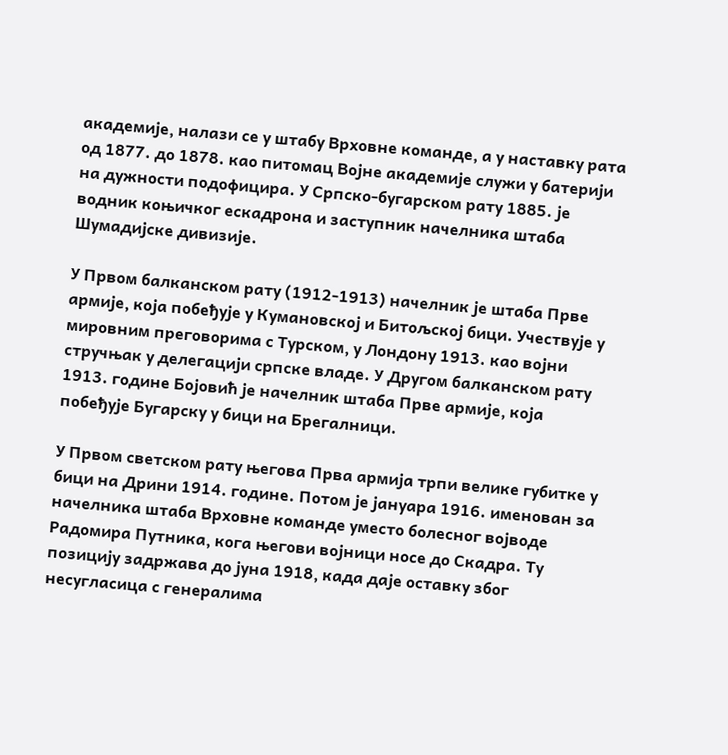академије, налази се у штабу Врховне команде, а у наставку рата од 1877. до 1878. као питомац Војне академије служи у батерији на дужности подофицира. У Српско-бугарском рату 1885. је водник коњичког ескадрона и заступник начелника штаба Шумадијске дивизије.

У Првом балканском рату (1912-1913) начелник је штаба Прве армије, која побеђује у Кумановској и Битољској бици. Учествује у мировним преговорима с Турском, у Лондону 1913. као војни стручњак у делегацији српске владе. У Другом балканском рату 1913. године Бојовић је начелник штаба Прве армије, која побеђује Бугарску у бици на Брегалници.

У Првом светском рату његова Прва армија трпи велике губитке у бици на Дрини 1914. године. Потом је јануара 1916. именован за начелника штаба Врховне команде уместо болесног војводе Радомира Путника, кога његови војници носе до Скадра. Ту позицију задржава до јуна 1918, када даје оставку због несугласица с генералима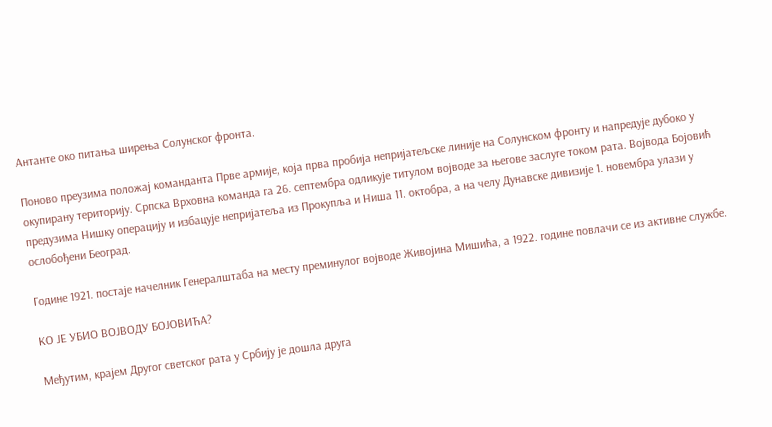Антанте око питања ширења Солунског фронта.

Поново преузима положај команданта Прве армије, која прва пробија непријатељске линије на Солунском фронту и напредује дубоко у окупирану територију. Српска Врховна команда га 26. септембра одликује титулом војводе за његове заслуге током рата. Војвода Бојовић предузима Нишку операцију и избацује непријатеља из Прокупља и Ниша 11. октобра, а на челу Дунавске дивизије 1. новембра улази у ослобођени Београд.

Године 1921. постаје начелник Генералштаба на месту преминулог војводе Живојина Мишића, а 1922. године повлачи се из активне службе.

КО ЈЕ УБИО ВОЈВОДУ БОЈОВИЋА?

Међутим, крајем Другог светског рата у Србију је дошла друга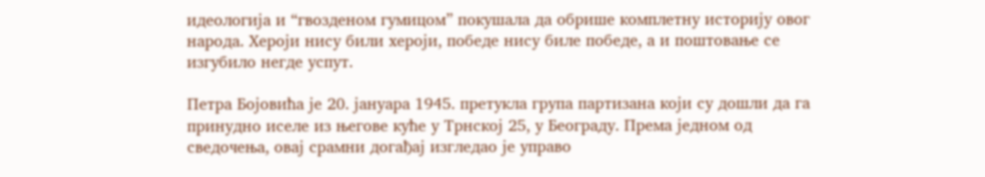идеологија и “гвозденом гумицом” покушала да обрише комплетну историју овог народа. Хероји нису били хероји, победе нису биле победе, а и поштовање се изгубило негде успут.

Петра Бојовића је 20. јануара 1945. претукла група партизана који су дошли да га принудно иселе из његове куће у Трнској 25, у Београду. Према једном од сведочења, овај срамни догађај изгледао је управо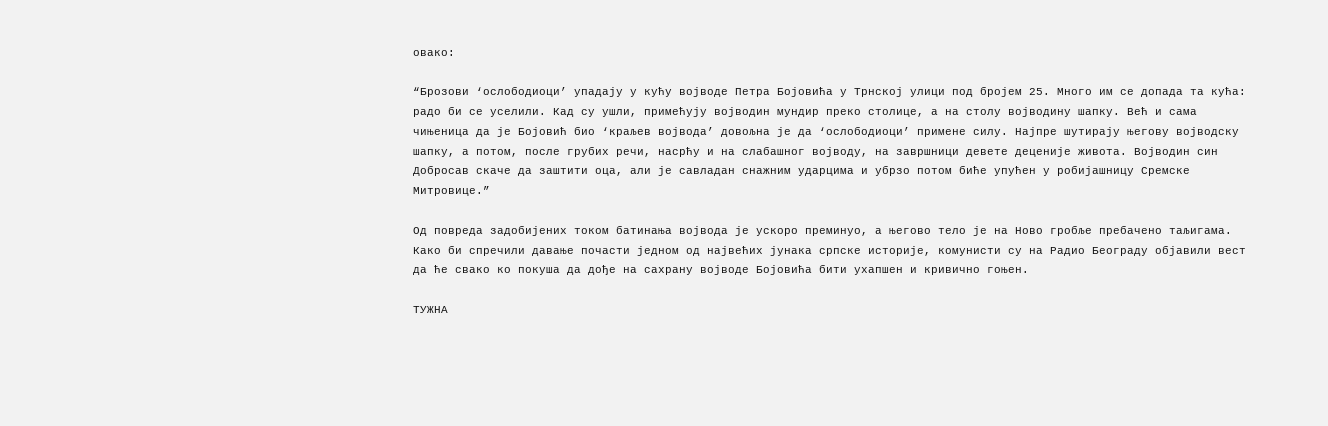овако:

“Брозови ‘ослободиоци’ упадају у кућу војводе Петра Бојовића у Трнској улици под бројем 25. Много им се допада та кућа: радо би се уселили. Кад су ушли, примећују војводин мундир преко столице, а на столу војводину шапку. Већ и сама чињеница да је Бојовић био ‘краљев војвода’ довољна је да ‘ослободиоци’ примене силу. Најпре шутирају његову војводску шапку, а потом, после грубих речи, насрћу и на слабашног војводу, на завршници девете деценије живота. Војводин син Добросав скаче да заштити оца, али је савладан снажним ударцима и убрзо потом биће упућен у робијашницу Сремске Митровице.”

Од повреда задобијених током батинања војвода је ускоро преминуо, а његово тело је на Ново гробље пребачено таљигама. Како би спречили давање почасти једном од највећих јунака српске историје, комунисти су на Радио Београду објавили вест да ће свако ко покуша да дође на сахрану војводе Бојовића бити ухапшен и кривично гоњен.

ТУЖНА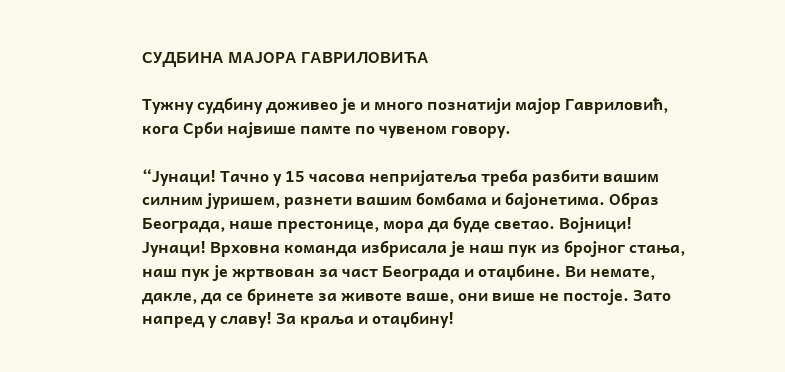СУДБИНА МАЈОРА ГАВРИЛОВИЋА

Тужну судбину доживео је и много познатији мајор Гавриловић, кога Срби највише памте по чувеном говору.

“Јунаци! Тачно у 15 часова непријатеља треба разбити вашим силним јуришем, разнети вашим бомбама и бајонетима. Образ Београда, наше престонице, мора да буде светао. Војници! Јунаци! Врховна команда избрисала је наш пук из бројног стања, наш пук је жртвован за част Београда и отаџбине. Ви немате, дакле, да се бринете за животе ваше, они више не постоје. Зато напред у славу! За краља и отаџбину!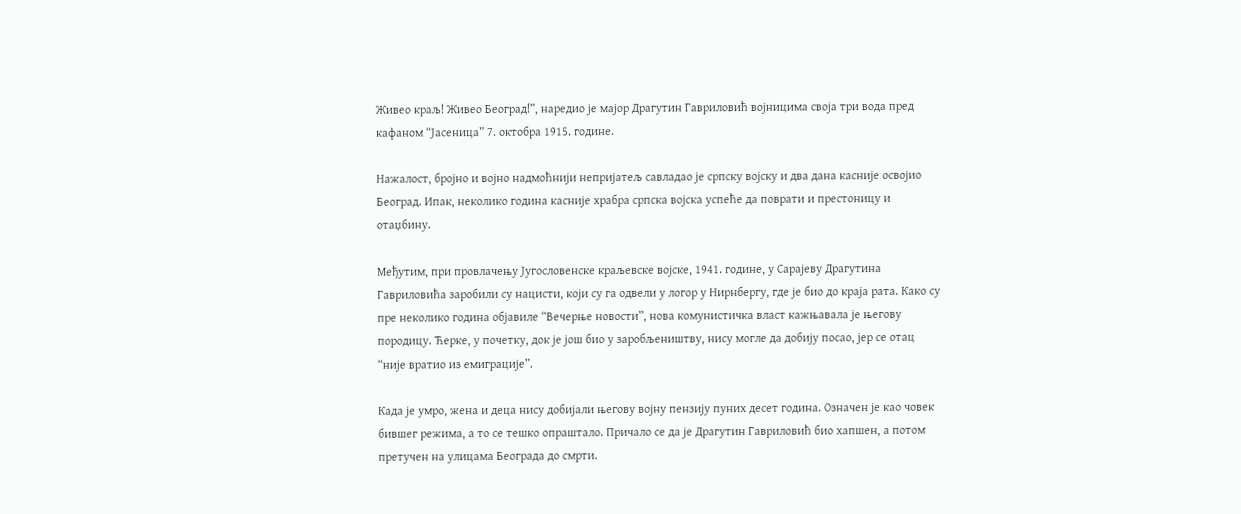Живео краљ! Живео Београд!”, наредио је мајор Драгутин Гавриловић војницима своја три вода пред кафаном “Јасеница” 7. октобра 1915. године.

Нажалост, бројно и војно надмоћнији непријатељ савладао је српску војску и два дана касније освојио Београд. Ипак, неколико година касније храбра српска војска успеће да поврати и престоницу и отаџбину.

Међутим, при провлачењу Југословенске краљевске војске, 1941. године, у Сарајеву Драгутина Гавриловића заробили су нацисти, који су га одвели у логор у Нирнбергу, где је био до краја рата. Како су пре неколико година објавиле “Вечерње новости”, нова комунистичка власт кажњавала је његову породицу. Ћерке, у почетку, док је још био у заробљеништву, нису могле да добију посао, јер се отац “није вратио из емиграције”.

Када је умро, жена и деца нису добијали његову војну пензију пуних десет година. Означен је као човек бившег режима, а то се тешко опраштало. Причало се да је Драгутин Гавриловић био хапшен, а потом претучен на улицама Београда до смрти.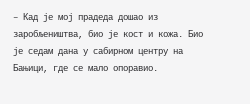– Кад је мој прадеда дошао из заробљеништва, био је кост и кожа. Био је седам дана у сабирном центру на Бањици, где се мало опоравио.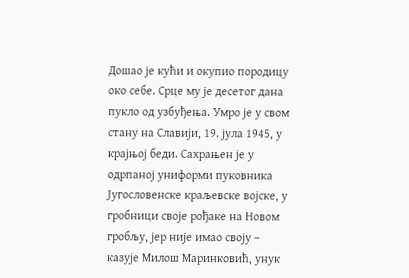Дошао је кући и окупио породицу око себе. Срце му је десетог дана пукло од узбуђења. Умро је у свом стану на Славији, 19. јула 1945, у крајњој беди. Сахрањен је у одрпаној униформи пуковника Југословенске краљевске војске, у гробници своје рођаке на Новом гробљу, јер није имао своју – казује Милош Маринковић, унук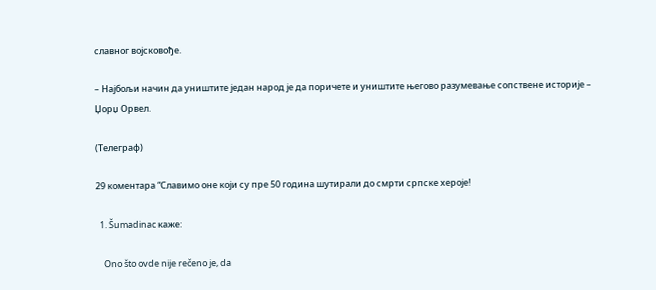славног војсковође.

– Најбољи начин да уништите један народ је да поричете и уништите његово разумевање сопствене историје – Џорџ Орвел.

(Телеграф)

29 коментара “Славимо оне који су пре 50 година шутирали до смрти српске хероје!

  1. Šumadinac каже:

    Ono što ovde nije rečeno je, da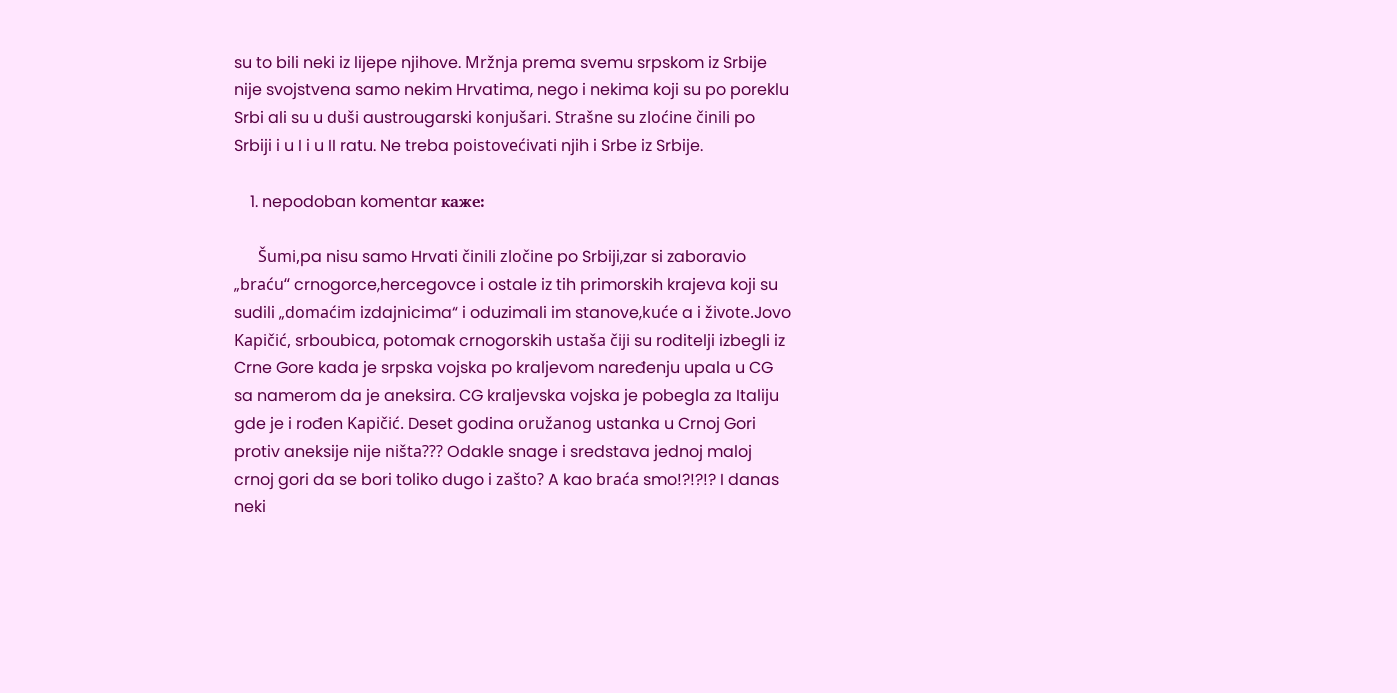su to bili neki iz lijepe njihove. Mržnja prema svemu srpskom iz Srbije nije svojstvena samo nekim Hrvatima, nego i nekima koji su po poreklu Srbi ali su u duši austrougarski konjušari. Strašne su zloćine činili po Srbiji i u I i u II ratu. Ne treba poistovećivati njih i Srbe iz Srbije.

    1. nepodoban komentar каже:

      Šumi,pa nisu samo Hrvati činili zločine po Srbiji,zar si zaboravio „braću“ crnogorce,hercegovce i ostale iz tih primorskih krajeva koji su sudili „domaćim izdajnicima“ i oduzimali im stanove,kuće a i živote.Jovo Kapičić, srboubica, potomak crnogorskih ustaša čiji su roditelji izbegli iz Crne Gore kada je srpska vojska po kraljevom naređenju upala u CG sa namerom da je aneksira. CG kraljevska vojska je pobegla za Italiju gde je i rođen Kapičić. Deset godina oružanog ustanka u Crnoj Gori protiv aneksije nije ništa??? Odakle snage i sredstava jednoj maloj crnoj gori da se bori toliko dugo i zašto? A kao braća smo!?!?!? I danas neki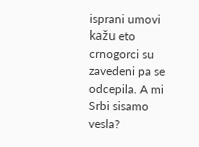isprani umovi kažu eto crnogorci su zavedeni pa se odcepila. A mi Srbi sisamo vesla?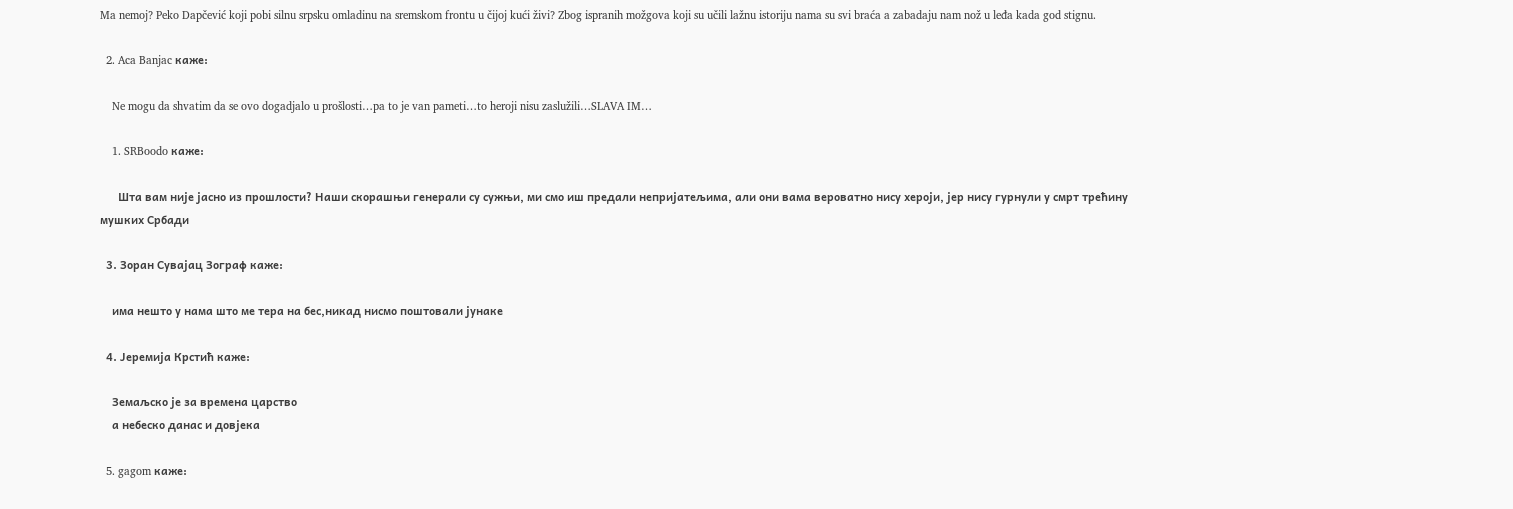Ma nemoj? Peko Dapčević koji pobi silnu srpsku omladinu na sremskom frontu u čijoj kući živi? Zbog ispranih možgova koji su učili lažnu istoriju nama su svi braća a zabadaju nam nož u leđa kada god stignu.

  2. Aca Banjac каже:

    Ne mogu da shvatim da se ovo dogadjalo u prošlosti…pa to je van pameti…to heroji nisu zaslužili…SLAVA IM…

    1. SRBoodo каже:

      Шта вам није јасно из прошлости? Наши скорашњи генерали су сужњи, ми смо иш предали непријатељима, али они вама вероватно нису хероји, јер нису гурнули у смрт трећину мушких Србади

  3. Зоран Сувајац Зограф каже:

    има нешто у нама што ме тера на бес,никад нисмо поштовали јунаке

  4. Јеремија Крстић каже:

    Земаљско је за времена царство
    а небеско данас и довјека

  5. gagom каже: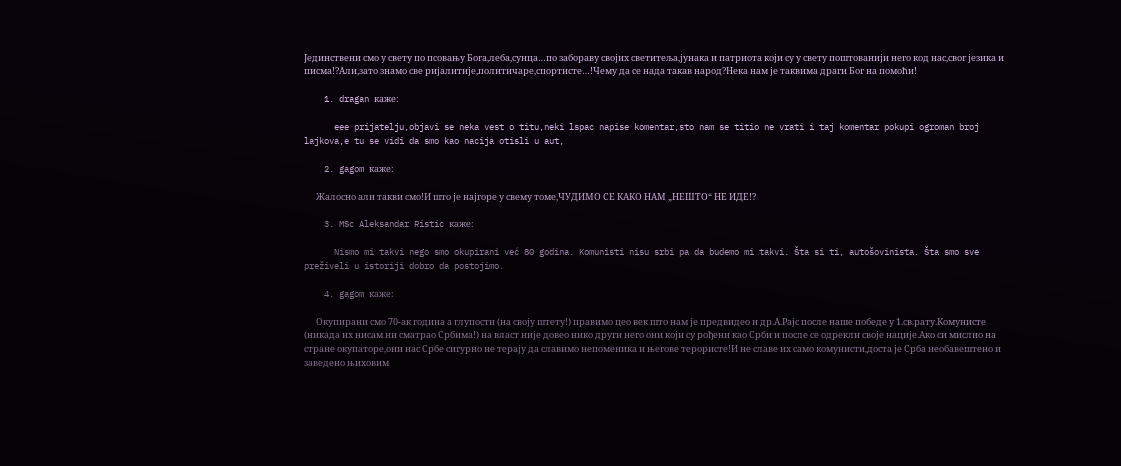Јединствени смо у свету по псовању Бога,леба,сунца…по забораву својих светитеља,јунака и патриота који су у свету поштованији него код нас,свог језика и писма!?Али,зато знамо све ријалитије,политичаре,спортисте…!Чему да се нада такав народ?Нека нам је таквима драги Бог на помоћи!

    1. dragan каже:

      eee prijatelju,objavi se neka vest o titu,neki lspac napise komentar,sto nam se titio ne vrati i taj komentar pokupi ogroman broj lajkova,e tu se vidi da smo kao nacija otisli u aut,

    2. gagom каже:

      Жалосно али такви смо!И што је најгоре у свему томе,ЧУДИМО СЕ КАКО НАМ „НЕШТО“ НЕ ИДЕ!?

    3. MSc Aleksandar Ristic каже:

      Nismo mi takvi nego smo okupirani već 80 godina. Komunisti nisu srbi pa da budemo mi takvi. Šta si ti, autošovinista. Šta smo sve preživeli u istoriji dobro da postojimo.

    4. gagom каже:

      Окупирани смо 70-ак година а глупости (на своју штету!) правимо цео век што нам је предвидео и др.А.Рајс после наше победе у 1.св.рату.Комунисте (никада их нисам ни сматрао Србима!) на власт није довео нико други него они који су рођени као Срби и после се одрекли своје нације.Ако си мислио на стране окупаторе,они нас Србе сигурно не терају да славимо непоменика и његове терористе!И не славе их само комунисти,доста је Срба необавештено и заведено њиховим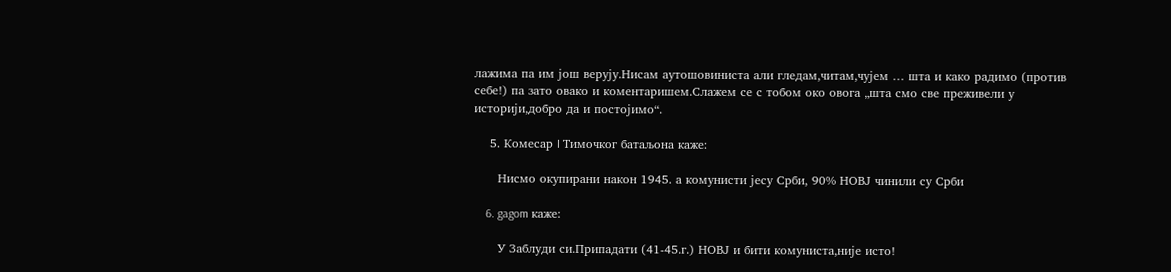лажима па им још верују.Нисам аутошовиниста али гледам,читам,чујем … шта и како радимо (против себе!) па зато овако и коментаришем.Слажем се с тобом око овога „шта смо све преживели у историји,добро да и постојимо“.

    5. Комесар I Тимочког батаљона каже:

      Нисмо окупирани након 1945. а комунисти јесу Срби, 90% НОВЈ чинили су Срби

    6. gagom каже:

      У Заблуди си.Припадати (41-45.г.) НОВЈ и бити комуниста,није исто!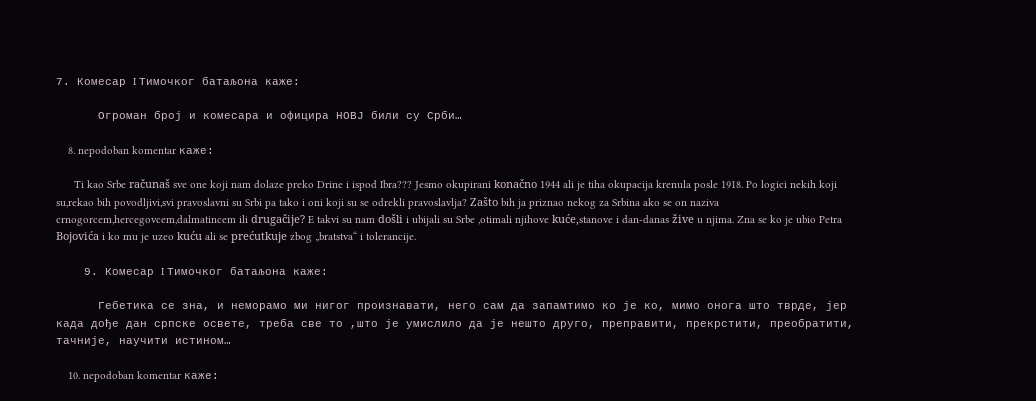7. Комесар I Тимочког батаљона каже:

      Огроман број и комесара и официра НОВЈ били су Срби…

    8. nepodoban komentar каже:

      Ti kao Srbe računaš sve one koji nam dolaze preko Drine i ispod Ibra??? Jesmo okupirani konačno 1944 ali je tiha okupacija krenula posle 1918. Po logici nekih koji su,rekao bih povodljivi,svi pravoslavni su Srbi pa tako i oni koji su se odrekli pravoslavlja? Zašto bih ja priznao nekog za Srbina ako se on naziva crnogorcem,hercegovcem,dalmatincem ili drugačije? E takvi su nam došli i ubijali su Srbe ,otimali njihove kuće,stanove i dan-danas žive u njima. Zna se ko je ubio Petra Bojovića i ko mu je uzeo kuću ali se prećutkuje zbog „bratstva“ i tolerancije.

    9. Комесар I Тимочког батаљона каже:

      Гебетика се зна, и неморамо ми нигог произнавати, него сам да запамтимо ко је ко, мимо онога што тврде, јер када дође дан српске освете, треба све то ,што је умислило да је нешто друго, преправити, прекрстити, преобратити, тачније, научити истином…

    10. nepodoban komentar каже: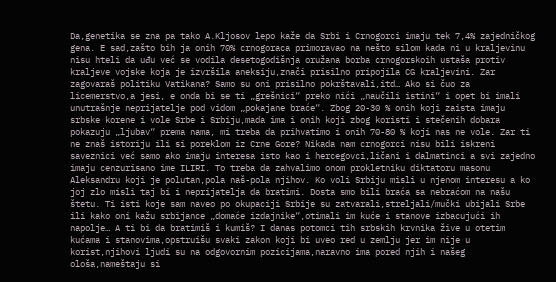Da,genetika se zna pa tako A.Kljosov lepo kaže da Srbi i Crnogorci imaju tek 7,4% zajedničkog gena. E sad,zašto bih ja onih 70% crnogoraca primoravao na nešto silom kada ni u kraljevinu nisu hteli da uđu već se vodila desetogodišnja oružana borba crnogorskoih ustaša protiv kraljeve vojske koja je izvršila aneksiju,znači prisilno pripojila CG kraljevini. Zar zagovaraš politiku Vatikana? Samo su oni prisilno pokrštavali,itd… Ako si čuo za licemerstvo,a jesi, e onda bi se ti „grešnici“ preko nići „naučili istini“ i opet bi imali unutrašnje neprijatelje pod vidom „pokajane braće“. Zbog 20-30 % onih koji zaista imaju srbske korene i vole Srbe i Srbiju,mada ima i onih koji zbog koristi i stečenih dobara pokazuju „ljubav“ prema nama, mi treba da prihvatimo i onih 70-80 % koji nas ne vole. Zar ti ne znaš istoriju ili si poreklom iz Crne Gore? Nikada nam crnogorci nisu bili iskreni saveznici već samo ako imaju interesa isto kao i hercegovci,ličani i dalmatinci a svi zajedno imaju cenzurisano ime ILIRI. To treba da zahvalimo onom prokletniku diktatoru masonu Aleksandru koji je polutan,pola naš-pola njihov. Ko voli Srbiju misli u njenom interesu a ko joj zlo misli taj bi i neprijatelja da bratimi. Dosta smo bili braća sa nebraćom na našu štetu. Ti isti koje sam naveo po okupaciji Srbije su zatvarali,streljali/mučki ubijali Srbe ili kako oni kažu srbijance „domaće izdajnike“,otimali im kuće i stanove izbacujući ih napolje… A ti bi da bratimiš i kumiš? I danas potomci tih srbskih krvnika žive u otetim kućama i stanovima,opstruišu svaki zakon koji bi uveo red u zemlju jer im nije u korist,njihovi ljudi su na odgovornim pozicijama,naravno ima pored njih i našeg ološa,nameštaju si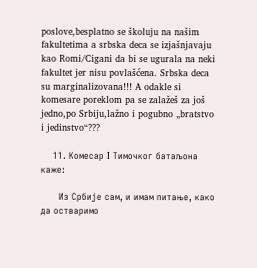poslove,besplatno se školuju na našim fakultetima a srbska deca se izjašnjavaju kao Romi/Cigani da bi se ugurala na neki fakultet jer nisu povlašćena. Srbska deca su marginalizovana!!! A odakle si komesare poreklom pa se zalažeš za još jedno,po Srbiju,lažno i pogubno „bratstvo i jedinstvo“???

    11. Комесар I Тимочког батаљона каже:

      Из Србије сам, и имам питање, како да остваримо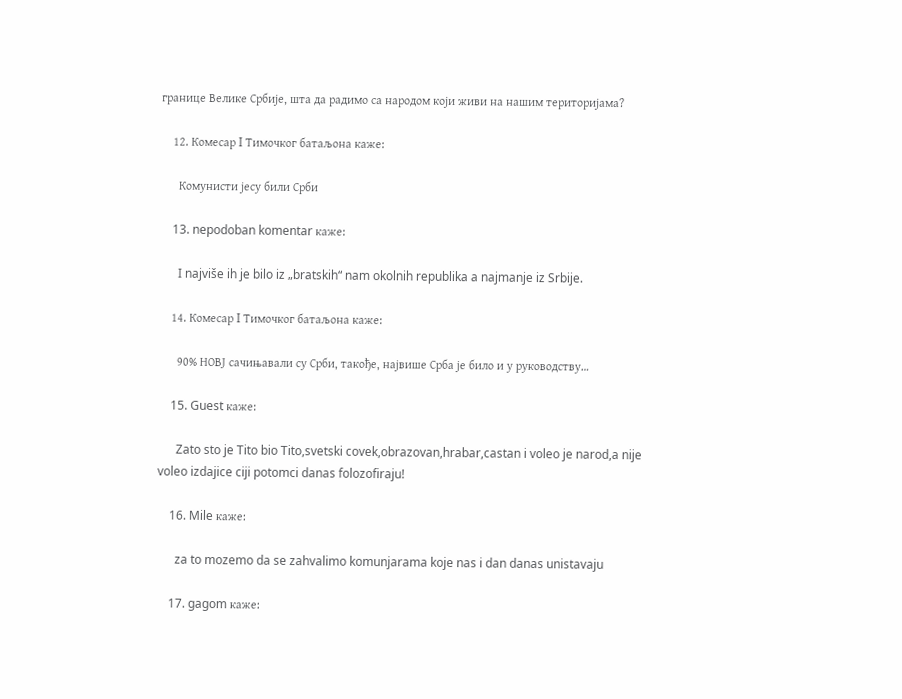границе Велике Србије, шта да радимо са народом који живи на нашим територијама?

    12. Комесар I Тимочког батаљона каже:

      Комунисти јесу били Срби

    13. nepodoban komentar каже:

      I najviše ih je bilo iz „bratskih“ nam okolnih republika a najmanje iz Srbije.

    14. Комесар I Тимочког батаљона каже:

      90% НОВЈ сачињавали су Срби, такође, највише Срба је било и у руководству…

    15. Guest каже:

      Zato sto je Tito bio Tito,svetski covek,obrazovan,hrabar,castan i voleo je narod,a nije voleo izdajice ciji potomci danas folozofiraju!

    16. Mile каже:

      za to mozemo da se zahvalimo komunjarama koje nas i dan danas unistavaju

    17. gagom каже: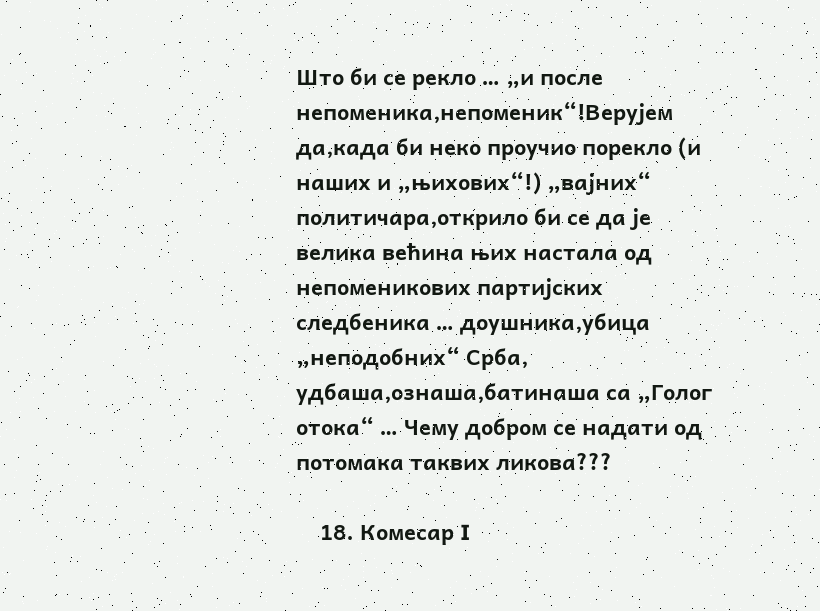Што би се рекло … „и после непоменика,непоменик“!Верујем да,када би неко проучио порекло (и наших и „њихових“!) „вајних“ политичара,открило би се да је велика већина њих настала од непоменикових партијских следбеника … доушника,убица „неподобних“ Срба, удбаша,ознаша,батинаша са „Голог отока“ … Чему добром се надати од потомака таквих ликова???

    18. Комесар I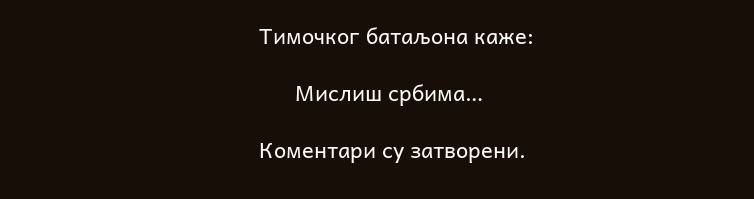Тимочког батаљона каже:

      Мислиш србима…

Коментари су затворени.